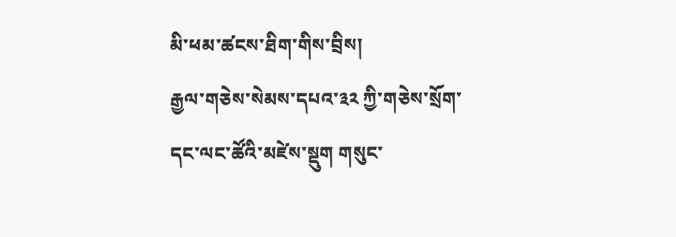མི་ཕམ་ཚངས་ཐིག་གིས་བྲིས།
རྒྱལ་གཅེས་སེམས་དཔའ་༣༢ ཀྱི་གཅེས་སྲོག་དང་ལང་ཚོའི་མཛེས་སྡུག གསུང་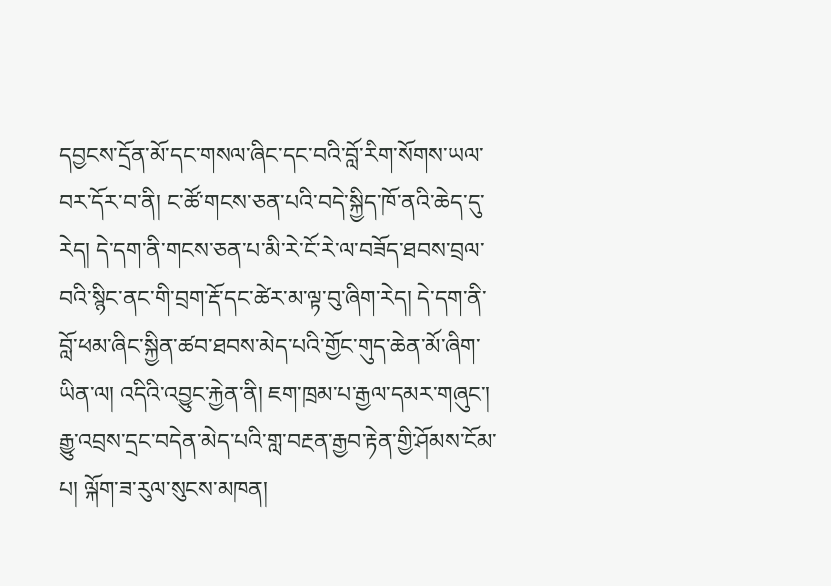དབྱངས་དྲོན་མོ་དང་གསལ་ཞིང་དང་བའི་བློ་རིག་སོགས་ཡལ་བར་དོར་བ་ནི། ང་ཚོ་གངས་ཅན་པའི་བདེ་སྐྱིད་ཁོ་ནའི་ཆེད་དུ་རེད། དེ་དག་ནི་གངས་ཅན་པ་མི་རེ་ངོ་རེ་ལ་བཟོད་ཐབས་བྲལ་བའི་སྙིང་ནང་གི་བྲག་རྡོ་དང་ཚེར་མ་ལྟ་བུ་ཞིག་རེད། དེ་དག་ནི་བློ་ཕམ་ཞིང་སྐྱིན་ཚབ་ཐབས་མེད་པའི་གྱོང་གུད་ཆེན་མོ་ཞིག་ཡིན་ལ། འདིའི་འབྱུང་རྐྱེན་ནི། ཇག་ཁྲམ་པ་རྒྱལ་དམར་གཞུང་། རྒྱུ་འབྲས་དྲང་བདེན་མེད་པའི་གླ་བརྔན་རྒྱབ་རྟེན་གྱི་ཤོམས་ངོམ་པ། ལྐོག་ཟ་རུལ་སུངས་མཁན།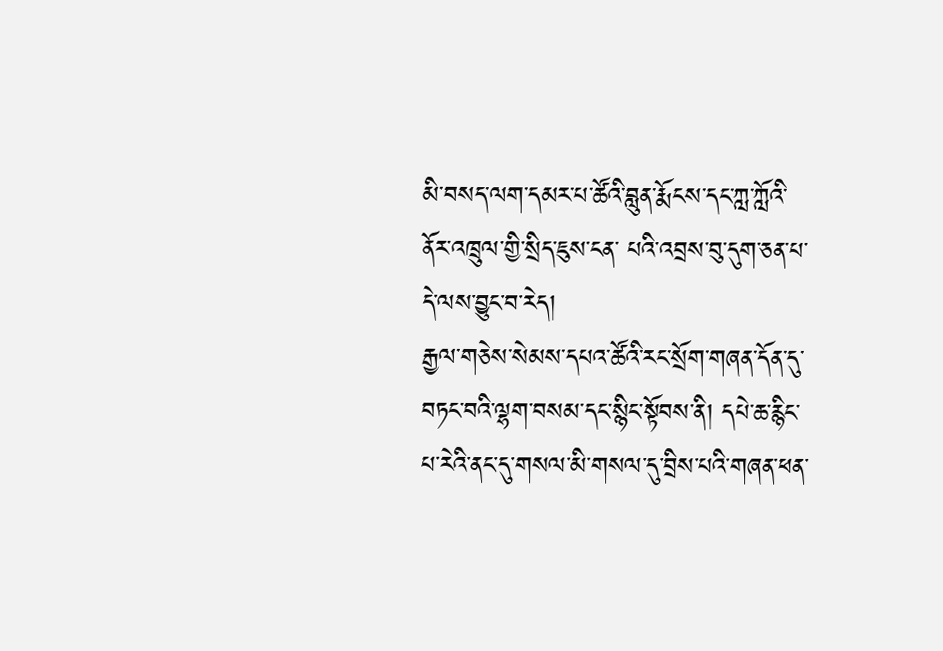མི་བསད་ལག་དམར་པ་ཚོའི་བླུན་རྨོངས་དང་ཀླ་ཀློའི་ནོར་འཁྲུལ་གྱི་སྲིད་ཇུས་ངན་ པའི་འབྲས་བུ་དུག་ཅན་པ་དེ་ལས་བྱུང་བ་རེད།
རྒྱལ་གཅེས་སེམས་དཔའ་ཚོའི་རང་སྲོག་གཞན་དོན་དུ་བཏང་བའི་ལྷག་བསམ་དང་སྙིང་སྟོབས་ནི། དཔེ་ཆ་རྙིང་པ་རེའི་ནང་དུ་གསལ་མི་གསལ་དུ་བྲིས་པའི་གཞན་ཕན་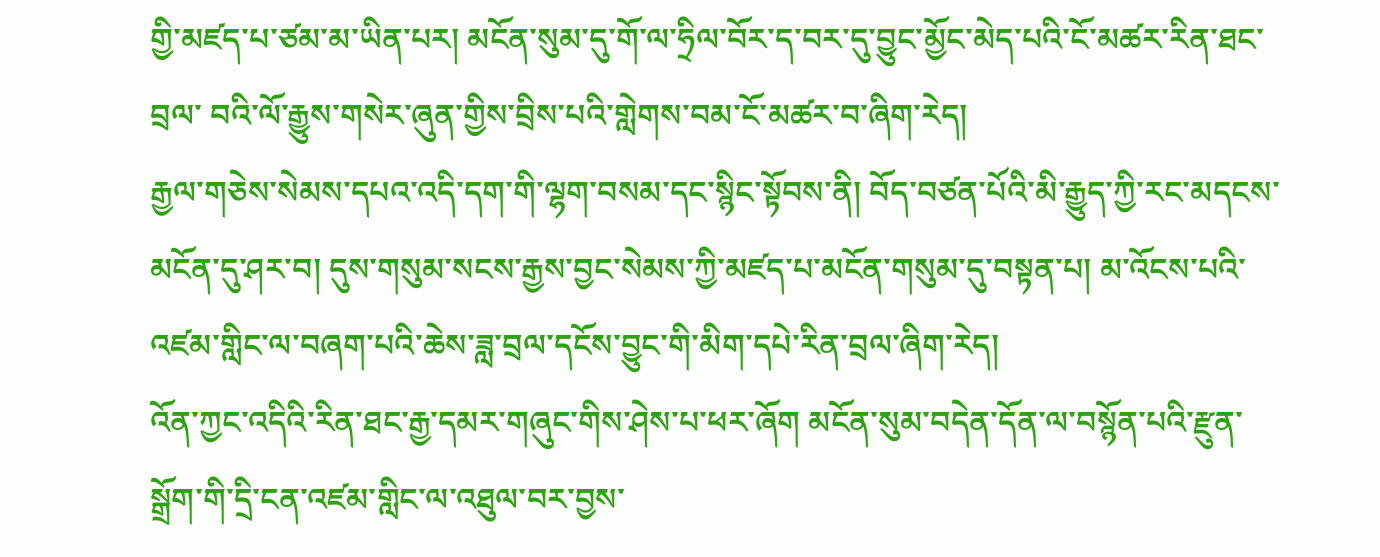གྱི་མཛད་པ་ཙམ་མ་ཡིན་པར། མངོན་སུམ་དུ་གོ་ལ་ཧྲིལ་བོར་ད་བར་དུ་བྱུང་མྱོང་མེད་པའི་ངོ་མཚར་རིན་ཐང་བྲལ་ བའི་ལོ་རྒྱུས་གསེར་ཞུན་གྱིས་བྲིས་པའི་གླེགས་བམ་ངོ་མཚར་བ་ཞིག་རེད།
རྒྱལ་གཅེས་སེམས་དཔའ་འདི་དག་གི་ལྷག་བསམ་དང་སྙིང་སྟོབས་ནི། བོད་བཙན་པོའི་མི་རྒྱུད་ཀྱི་རང་མདངས་མངོན་དུ་ཤར་བ། དུས་གསུམ་སངས་རྒྱས་བྱང་སེམས་ཀྱི་མཛད་པ་མངོན་གསུམ་དུ་བསྟན་པ། མ་འོངས་པའི་འཛམ་གླིང་ལ་བཞག་པའི་ཆེས་ཟླ་བྲལ་དངོས་བྱུང་གི་མིག་དཔེ་རིན་བྲལ་ཞིག་རེད།
འོན་ཀྱང་འདིའི་རིན་ཐང་རྒྱ་དམར་གཞུང་གིས་ཤེས་པ་ཕར་ཞོག མངོན་སུམ་བདེན་དོན་ལ་བསྙོན་པའི་རྫུན་སྒྲོག་གི་དྲི་ངན་འཛམ་གླིང་ལ་འཐུལ་བར་བྱས་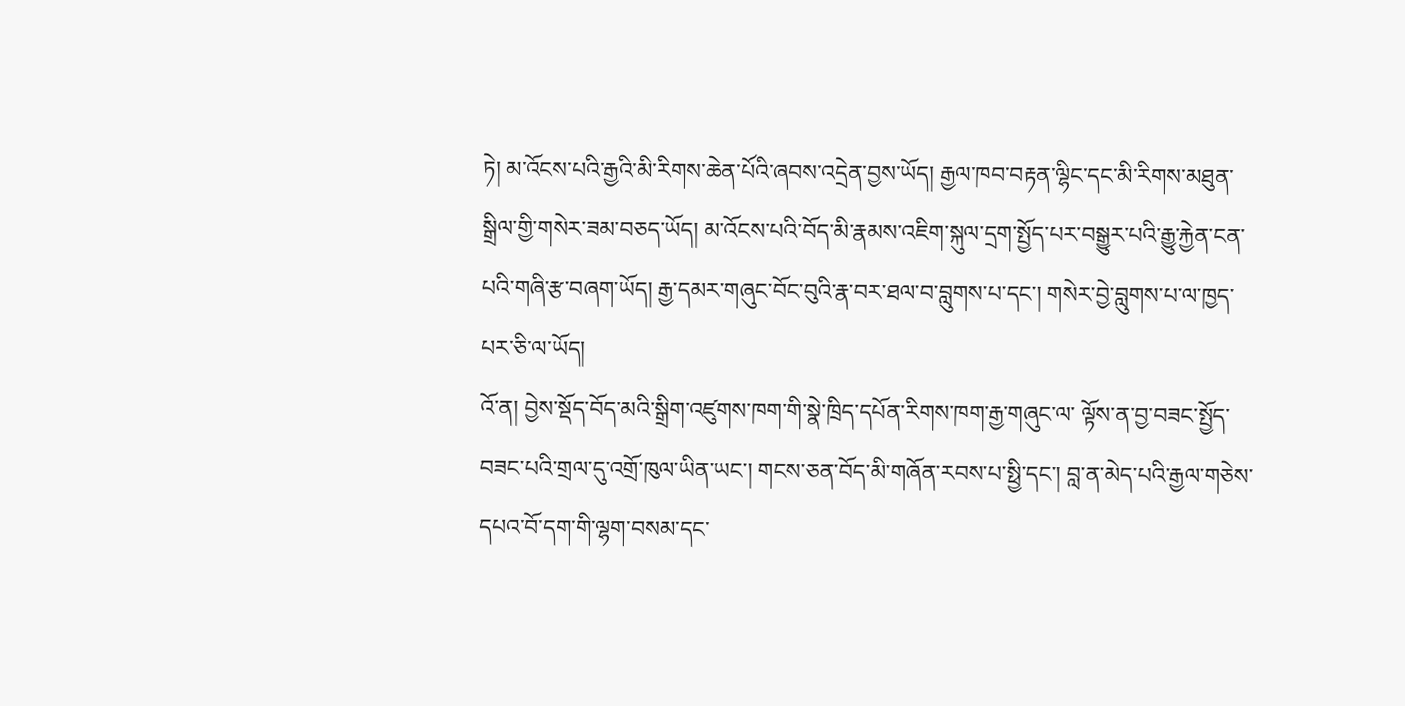ཏེ། མ་འོངས་པའི་རྒྱའི་མི་རིགས་ཆེན་པོའི་ཞབས་འདྲེན་བྱས་ཡོད། རྒྱལ་ཁབ་བརྟན་ལྷིང་དང་མི་རིགས་མཐུན་སྒྲིལ་གྱི་གསེར་ཟམ་བཅད་ཡོད། མ་འོངས་པའི་བོད་མི་རྣམས་འཇིག་སྐུལ་དྲག་སྤྱོད་པར་བསྒྱུར་པའི་རྒྱུ་རྐྱེན་ངན་པའི་གཞི་རྩ་བཞག་ཡོད། རྒྱ་དམར་གཞུང་བོང་བུའི་རྣ་བར་ཐལ་བ་བླུགས་པ་དང་། གསེར་བྱེ་བླུགས་པ་ལ་ཁྱད་པར་ཅི་ལ་ཡོད།
འོ་ན། བྱེས་སྡོད་བོད་མའི་སྒྲིག་འཛུགས་ཁག་གི་སྣེ་ཁྲིད་དཔོན་རིགས་ཁག་རྒྱ་གཞུང་ལ་ ལྟོས་ན་བྱ་བཟང་སྤྱོད་བཟང་པའི་གྲལ་དུ་འགྲོ་ཁུལ་ཡིན་ཡང་། གངས་ཅན་བོད་མི་གཞོན་རབས་པ་སྥྱི་དང་། བླ་ན་མེད་པའི་རྒྱལ་གཅེས་དཔའ་བོ་དག་གི་ལྷག་བསམ་དང་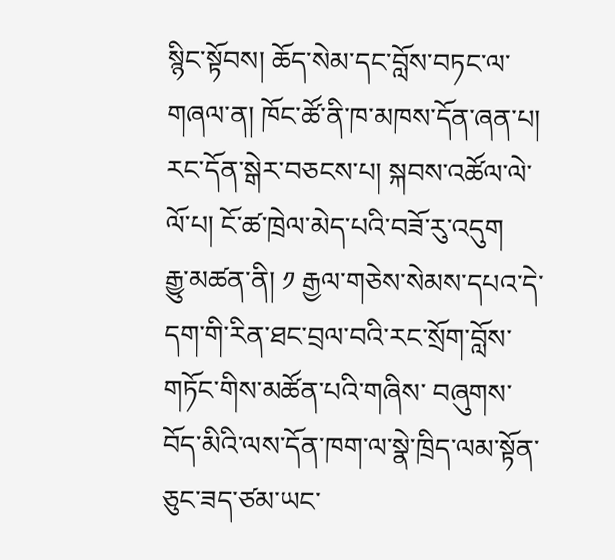སྙིང་སྟོབས། ཆོད་སེམ་དང་བློས་བཏང་ལ་གཞལ་ན། ཁོང་ཚོ་ནི་ཁ་མཁས་དོན་ཞན་པ། རང་དོན་སྒེར་བཅངས་པ། སྐབས་འཚོལ་ལེ་ལོ་པ། ངོ་ཚ་ཁྲེལ་མེད་པའི་བཟོ་རུ་འདུག
རྒྱུ་མཚན་ནི། ༡ རྒྱལ་གཅེས་སེམས་དཔའ་དེ་དག་གི་རིན་ཐང་བྲལ་བའི་རང་སྲོག་བློས་གཏོང་གིས་མཚོན་པའི་གཞིས་ བཞུགས་བོད་མིའི་ལས་དོན་ཁག་ལ་སྣེ་ཁྲིད་ལམ་སྟོན་ཅུང་ཟད་ཙམ་ཡང་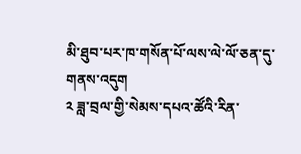མི་ཐུབ་པར་ཁ་གསོན་པོ་ལས་ལེ་ལོ་ཅན་དུ་གནས་འདུག
༢ ཟླ་བྲལ་གྱི་སེམས་དཔའ་ཚོའི་རིན་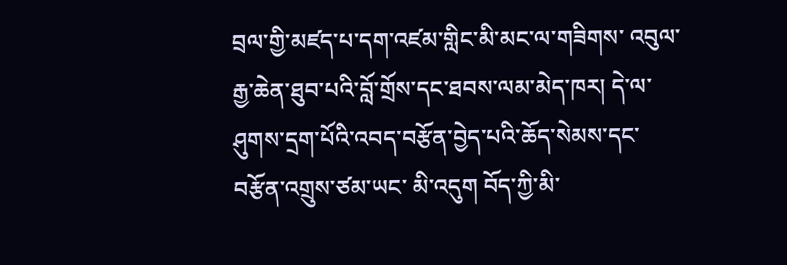བྲལ་གྱི་མཛད་པ་དག་འཛམ་གླིང་མི་མང་ལ་གཟིགས་ འབུལ་རྒྱ་ཆེན་ཐུབ་པའི་བློ་གྲོས་དང་ཐབས་ལམ་མེད་ཁར། དེ་ལ་ཤུགས་དྲག་པོའི་འབད་བརྩོན་བྱེད་པའི་ཆོད་སེམས་དང་བརྩོན་འགྲུས་ཙམ་ཡང་ མི་འདུག བོད་ཀྱི་མི་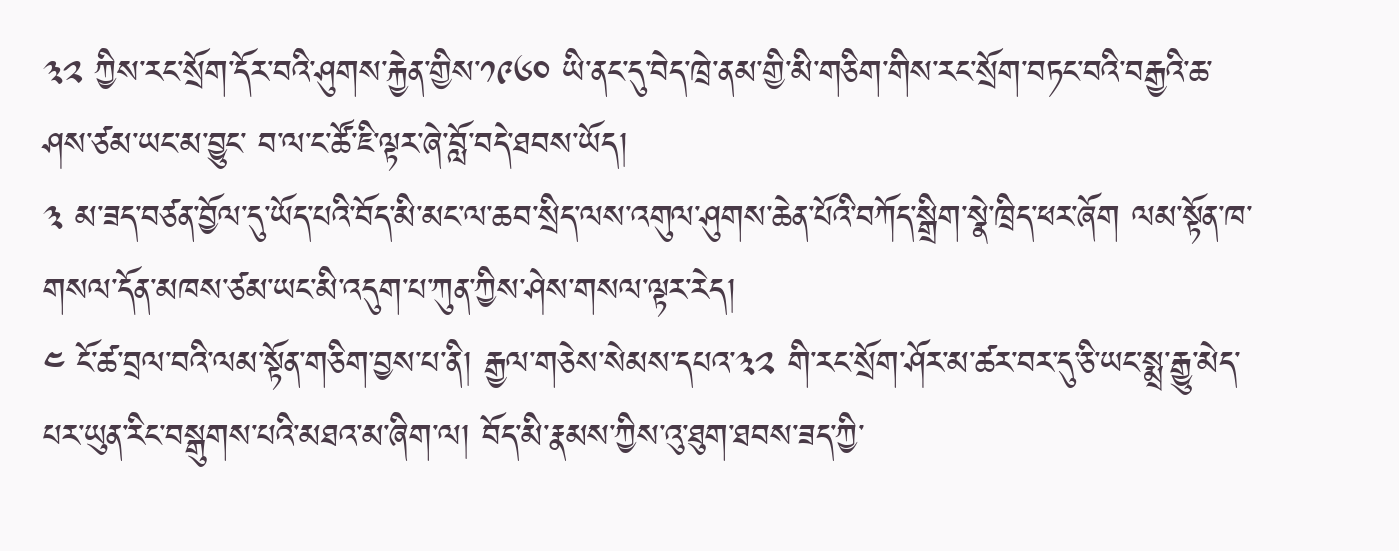༣༢ ཀྱིས་རང་སྲོག་དོར་བའི་ཤུགས་རྐྱེན་གྱིས་༡༩༦༠ ཡི་ནང་དུ་བེད་ཁྲེ་ནམ་གྱི་མི་གཅིག་གིས་རང་སྲོག་བཏང་བའི་བརྒྱའི་ཆ་ཤས་ཙམ་ཡང་མ་བྱུང་ བ་ལ་ང་ཚོ་ཇི་ལྟར་ཞེ་བློ་བདེ་ཐབས་ཡོད།
༣ མ་ཟད་བཙན་བྱོལ་དུ་ཡོད་པའི་བོད་མི་མང་ལ་ཆབ་སྲིད་ལས་འགུལ་ཤུགས་ཆེན་པོའི་བཀོད་སྒྲིག་སྣེ་ཁྲིད་ཕར་ཞོག ལམ་སྟོན་ཁ་གསལ་དོན་མཁས་ཙམ་ཡང་མི་འདུག་པ་ཀུན་ཀྱིས་ཤེས་གསལ་ལྟར་རེད།
༤ ངོ་ཚ་བྲལ་བའི་ལམ་སྟོན་གཅིག་བྱས་པ་ནི། རྒྱལ་གཅེས་སེམས་དཔའ་༣༢ གི་རང་སྲོག་ཤོར་མ་ཚར་བར་དུ་ཅི་ཡང་སྨྲ་རྒྱུ་མེད་པར་ཡུན་རིང་བསྒུགས་པའི་མཐའ་མ་ཞིག་ལ། བོད་མི་རྣམས་ཀྱིས་འུ་ཐུག་ཐབས་ཟད་ཀྱི་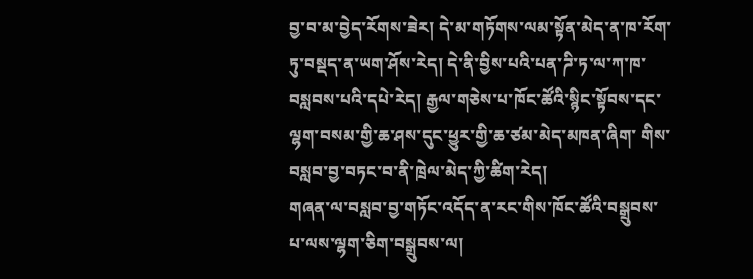བྱ་བ་མ་བྱེད་རོགས་ཟེར། དེ་མ་གཏོགས་ལམ་སྟོན་མེད་ན་ཁ་རོག་ཏུ་བསྡད་ན་ཡག་ཤོས་རེད། དེ་ནི་བྱིས་པའི་པན་ཌི་ཏ་ལ་ཀ་ཁ་བསླབས་པའི་དཔེ་རེད། རྒྱལ་གཅེས་པ་ཁོང་ཚོའི་སྙིང་སྟོབས་དང་ལྷག་བསམ་གྱི་ཆ་ཤས་དུང་ཕྱུར་གྱི་ཆ་ཙམ་མེད་མཁན་ཞིག་ གིས་བསླབ་བྱ་བཏང་བ་ནི་ཁྲེལ་མེད་ཀྱི་ཚིག་རེད།
གཞན་ལ་བསླབ་བྱ་གཏོང་འདོད་ན་རང་གིས་ཁོང་ཚོའི་བསྒྲུབས་པ་ལས་ལྷག་ཅིག་བསྒྲུབས་ལ།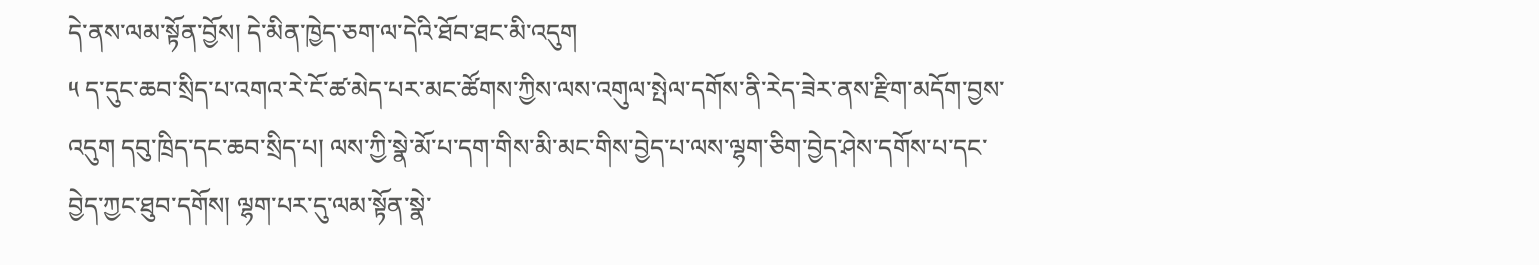དེ་ནས་ལམ་སྟོན་བྱོས། དེ་མིན་ཁྱེད་ཅག་ལ་དེའི་ཐོབ་ཐང་མི་འདུག
༥ ད་དུང་ཆབ་སྲིད་པ་འགའ་རེ་ངོ་ཚ་མེད་པར་མང་ཚོགས་ཀྱིས་ལས་འགུལ་སྤེལ་དགོས་ནི་རེད་ཟེར་ནས་རྫིག་མདོག་བྱས་འདུག དབུ་ཁྲིད་དང་ཆབ་སྲིད་པ། ལས་ཀྱི་སྣེ་མོ་པ་དག་གིས་མི་མང་གིས་བྱེད་པ་ལས་ལྷག་ཅིག་བྱེད་ཤེས་དགོས་པ་དང་བྱེད་ཀྱང་ཐུབ་དགོས། ལྷག་པར་དུ་ལམ་སྟོན་སྣེ་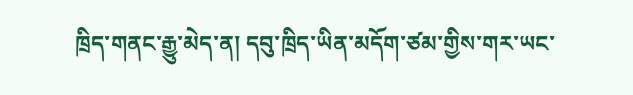ཁྲིད་གནང་རྒྱུ་མེད་ན། དབུ་ཁྲིད་ཡིན་མདོག་ཙམ་གྱིས་གར་ཡང་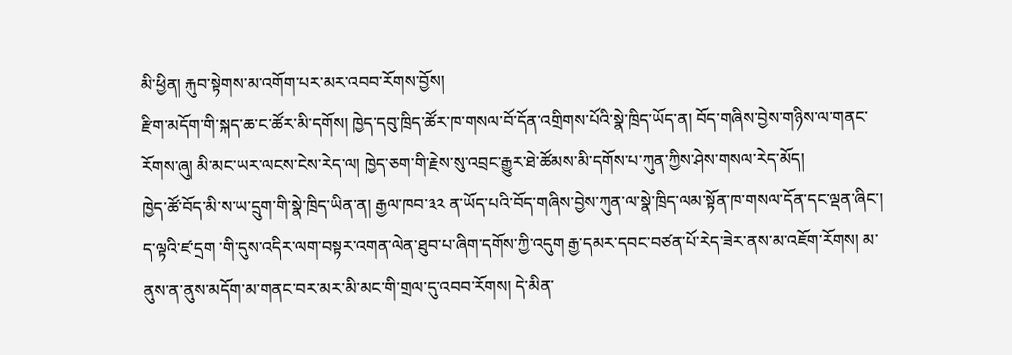མི་ཕྱིན། རྐུབ་སྟེགས་མ་འགོག་པར་མར་འབབ་རོགས་བྱོས།
རྫིག་མདོག་གི་སྐད་ཆ་ང་ཚོར་མི་དགོས། ཁྱེད་དབུ་ཁྲིད་ཚོར་ཁ་གསལ་བོ་དོན་འགྲིགས་པོའི་སྣེ་ཁྲིད་ཡོད་ན། བོད་གཞིས་བྱེས་གཉིས་ལ་གནང་རོགས་ཞུ། མི་མང་ཡར་ལངས་ངེས་རེད་ལ། ཁྱེད་ཅག་གི་རྗེས་སུ་འབྲང་རྒྱུར་ཐེ་ཚོམས་མི་དགོས་པ་ཀུན་ཀྱིས་ཤེས་གསལ་རེད་མོད།
ཁྱེད་ཚོ་བོད་མི་ས་ཡ་དྲུག་གི་སྣེ་ཁྲིད་ཡིན་ན། རྒྱལ་ཁབ་༣༢ ན་ཡོད་པའི་བོད་གཞིས་བྱེས་ཀུན་ལ་སྣེ་ཁྲིད་ལམ་སྟོན་ཁ་གསལ་དོན་དང་ལྡན་ཞིང་། ད་ལྟའི་ཛ་དྲག ་གི་དུས་འདིར་ལག་བསྟར་འགན་ལེན་ཐུབ་པ་ཞིག་དགོས་ཀྱི་འདུག རྒྱ་དམར་དབང་བཙན་པོ་རེད་ཟེར་ནས་མ་འཇོག་རོགས། མ་ནུས་ན་ནུས་མདོག་མ་གནང་བར་མར་མི་མང་གི་གྲལ་དུ་འབབ་རོགས། དེ་མིན་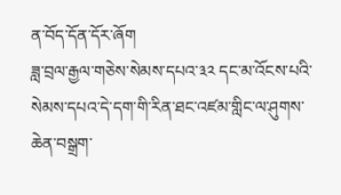ན་བོད་དོན་དོར་ཞོག
ཟླ་བྲལ་རྒྱལ་གཅེས་སེམས་དཔའ་༣༢ དང་མ་འོངས་པའི་སེམས་དཔའ་དེ་དག་གི་རིན་ཐང་འཛམ་གླིང་ལ་ཤུགས་ཆེན་བསྒྲག་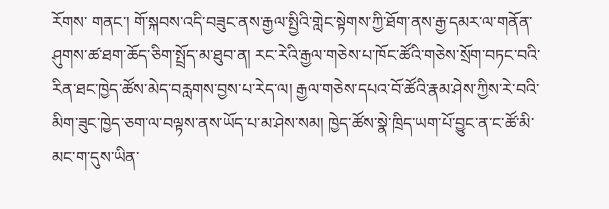རོགས་ གནང་། གོ་སྐབས་འདི་བཟུང་ནས་རྒྱལ་སྤྱིའི་གླེང་སྟེགས་ཀྱི་ཐོག་ནས་རྒྱ་དམར་ལ་གནོན་ཤུགས་ཚ་ཐག་ཆོད་ཅིག་སྤྲོད་མ་ཐུབ་ན། རང་རེའི་རྒྱལ་གཅེས་པ་ཁོང་ཚོའི་གཅེས་སྲོག་བཏང་བའི་རིན་ཐང་ཁྱེད་ཚོས་མེད་བརླགས་བྱས་པ་རེད་ལ། རྒྱལ་གཅེས་དཔའ་བོ་ཚོའི་རྣམ་ཤེས་ཀྱིས་རེ་བའི་མིག་ཟུང་ཁྱེད་ཅག་ལ་བལྟས་ནས་ཡོད་པ་མ་ཤེས་སམ། ཁྱེད་ཚོས་སྣེ་ཁྲིད་ཡག་པོ་བྱུང་ན་ང་ཚོ་མི་མང་ག་དུས་ཡིན་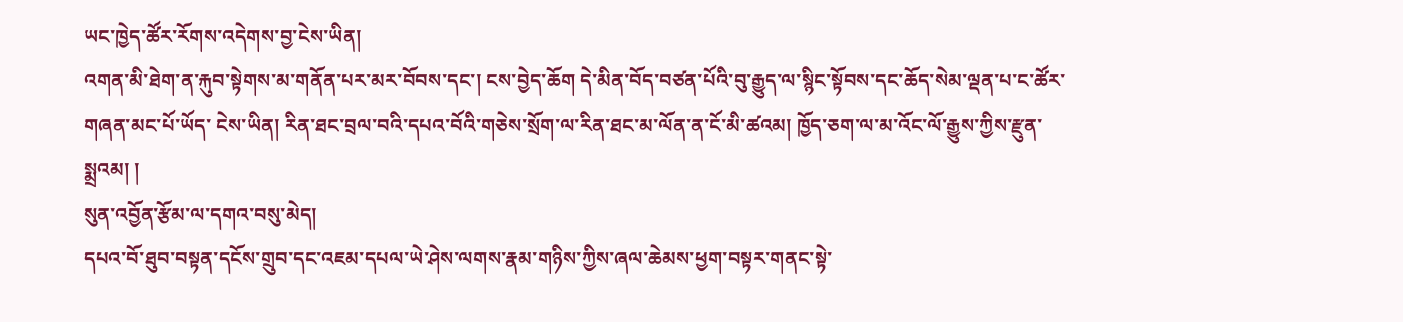ཡང་ཁྱེད་ཚོར་རོགས་འདེགས་བྱ་ངེས་ཡིན།
འགན་མི་ཐེག་ན་རྐུབ་སྟེགས་མ་གནོན་པར་མར་བོབས་དང་། ངས་བྱེད་ཆོག དེ་མིན་བོད་བཙན་པོའི་བུ་རྒྱུད་ལ་སྙིང་སྟོབས་དང་ཆོད་སེམ་ལྡན་པ་ང་ཚོར་གཞན་མང་པོ་ཡོད་ ངེས་ཡིན། རིན་ཐང་བྲལ་བའི་དཔའ་བོའི་གཅེས་སྲོག་ལ་རིན་ཐང་མ་ལོན་ན་ངོ་མི་ཚའམ། ཁྱོད་ཅག་ལ་མ་འོང་ལོ་རྒྱུས་ཀྱིས་རྫུན་སྨྲའམ། །
སུན་འབྱོན་རྩོམ་ལ་དགའ་བསུ་མེད།
དཔའ་བོ་ཐུབ་བསྟན་དངོས་གྲུབ་དང་འཇམ་དཔལ་ཡེ་ཤེས་ལགས་རྣམ་གཉིས་ཀྱིས་ཞལ་ཆེམས་ཕྱག་བསྟར་གནང་སྟེ་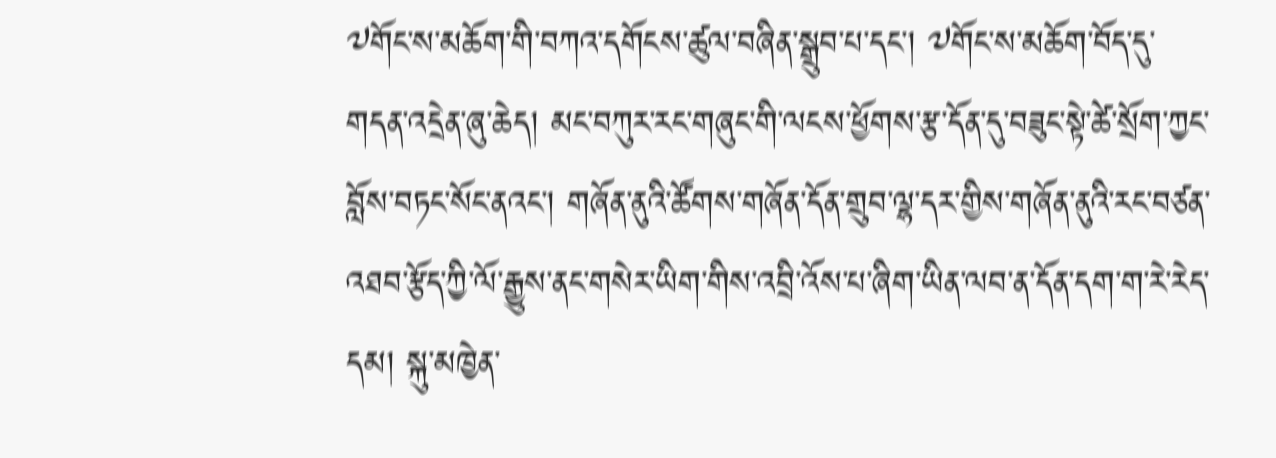༧གོང་ས་མཆོག་གི་བཀའ་དགོངས་ཚུལ་བཞིན་སྒྲུབ་པ་དང་། ༧གོང་ས་མཆོག་བོད་དུ་གདན་འདྲེན་ཞུ་ཆེད། མང་བཀུར་རང་གཞུང་གི་ལངས་ཕྱོགས་རྩ་དོན་དུ་བཟུང་སྟེ་ཚེ་སྲོག་ཀྱང་བློས་བཏང་སོང་ནའང་། གཞོན་ནུའི་ཚོགས་གཞོན་དོན་གྲུབ་ལྷ་དར་གྱིས་གཞོན་ནུའི་རང་བཙན་འཐབ་རྩོད་ཀྱི་ལོ་རྒྱུས་ནང་གསེར་ཡིག་གིས་འབྲི་འོས་པ་ཞིག་ཡིན་ལབ་ན་དོན་དག་ག་རེ་རེད་དམ། སྐུ་མཁྱེན་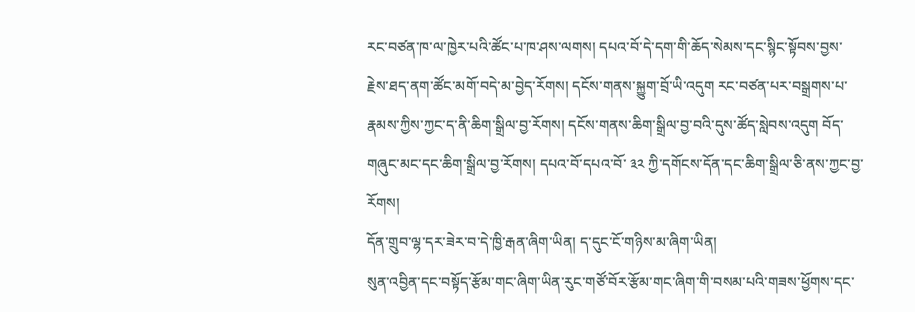རང་བཙན་ཁ་ལ་ཁྱེར་པའི་ཚོང་པ་ཁ་ཤས་ལགས། དཔའ་བོ་དེ་དག་གི་ཆོད་སེམས་དང་སྙིང་སྟོབས་བྱས་རྗེས་ཐད་ནག་ཚོང་མགོ་བདེ་མ་བྱེད་རོགས། དངོས་གནས་སྐྱུག་བྲོ་ཡི་འདུག རང་བཙན་པར་བསྒྲགས་པ་རྣམས་ཀྱིས་ཀྱང་ད་ནི་ཆིག་སྒྲིལ་བྱ་རོགས། དངོས་གནས་ཆིག་སྒྲིལ་བྱ་བའི་དུས་ཚོད་སླེབས་འདུག བོད་གཞུང་མང་དང་ཆིག་སྒྲིལ་བྱ་རོགས། དཔའ་བོ་དཔའ་བོ་ ༣༢ ཀྱི་དགོངས་དོན་དང་ཆིག་སྒྲིལ་ཅི་ནས་ཀྱང་བྱ་རོགས།
དོན་གྲུབ་ལྷ་དར་ཟེར་བ་དེ་ཁྱི་རྒན་ཞིག་ཡིན། ད་དུང་ངོ་གཉིས་མ་ཞིག་ཡིན།
སུན་འབྱིན་དང་བསྟོད་རྩོམ་གང་ཞིག་ཡིན་རུང་གཙོ་བོར་རྩོམ་གང་ཞིག་གི་བསམ་པའི་གཟས་ཕྱོགས་དང་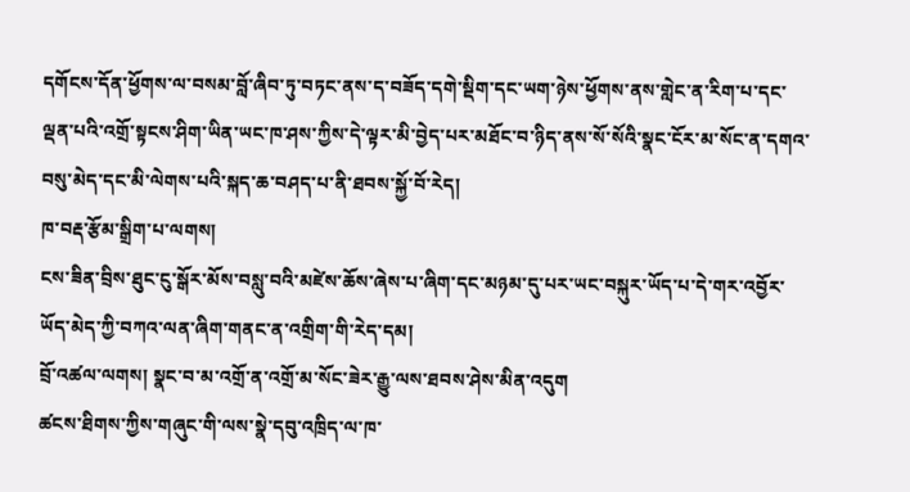དགོངས་དོན་ཕྱོགས་ལ་བསམ་བློ་ཞིབ་ཏུ་བཏང་ནས་ད་བཟོད་དགེ་སྡིག་དང་ཡག་ཉེས་ཕྱོགས་ནས་གླེང་ན་རིག་པ་དང་ལྡན་པའི་འགྲོ་སྟངས་ཤིག་ཡིན་ཡང་ཁ་ཤས་ཀྱིས་དེ་ལྟར་མི་བྱེད་པར་མཐོང་བ་ཉིད་ནས་སོ་སོའི་སྣང་ངོར་མ་སོང་ན་དགའ་བསུ་མེད་དང་མི་ལེགས་པའི་སྐད་ཆ་བཤད་པ་ནི་ཐབས་སྐྱོ་བོ་རེད།
ཁ་བརྡ་རྩོམ་སྒྲིག་པ་ལགས།
ངས་ཟིན་བྲིས་ཐུང་ངུ་སྒོར་མོས་བསླུ་བའི་མཛེས་ཆོས་ཞེས་པ་ཞིག་དང་མཉམ་དུ་པར་ཡང་བསྐུར་ཡོད་པ་དེ་གར་འབྱོར་ཡོད་མེད་ཀྱི་བཀའ་ལན་ཞིག་གནང་ན་འགྲིག་གི་རེད་དམ།
བྲོ་འཚལ་ལགས། སྣང་བ་མ་འགྲོ་ན་འགྲོ་མ་སོང་ཟེར་རྒྱུ་ལས་ཐབས་ཤེས་མིན་འདུག
ཚངས་ཐིགས་ཀྱིས་གཞུང་གི་ལས་སྣེ་དབུ་འཁྲིད་ལ་ཁ་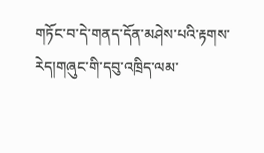གཏོང་བ་དེ་གནད་དོན་མཤེས་པའི་རྟགས་རེད།གཞུང་གི་དབུ་འཁྲིད་ལམ་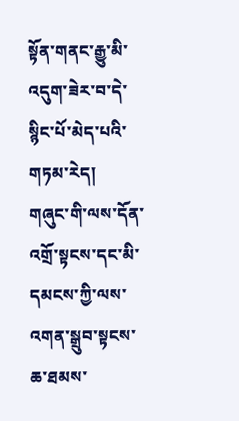སྟོན་གནང་རྒྱུ་མི་འདུག་ཟེར་བ་དེ་སྙིང་པོ་མེད་པའི་གཏམ་རེད།
གཞུང་གི་ལས་དོན་འགྲོ་སྟངས་དང་མི་དམངས་ཀྱི་ལས་འགན་སྒྲུབ་སྟངས་ཆ་ཐམས་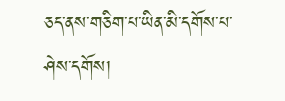ཅད་ནས་གཅིག་པ་ཡིན་མི་དགོས་པ་ཤེས་དགོས།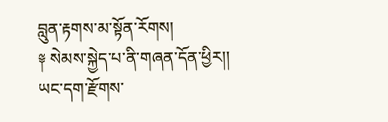བླུན་རྟགས་མ་སྟོན་རོགས།
༈ སེམས་སྐྱེད་པ་ནི་གཞན་དོན་ཕྱིར།། ཡང་དག་རྫོགས་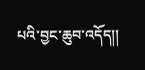པའི་བྱང་ཆུབ་འདོད།།